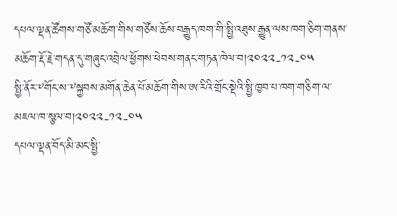དཔལ་ལྡན་ཚོགས་གཙོ་མཆོག་གིས་གཙོས་ཆོས་བརྒྱུད་ཁག་གི་སྤྱི་འཐུས་རྒྱུན་ལས་ཁག་ཅིག་གནས་མཆོག་རྡོ་རྗེ་གདན་དུ་གཞུང་འབྲེལ་ཕྱོགས་ཕེབས་གནང་གཏན་ཁེལ་བ།༢༠༢༢-༡༢-༠༥
སྤྱི་ནོར་༸གོང་ས་༸སྐྱབས་མགོན་ཆེན་པོ་མཆོག་གིས་ཨ་རིའི་གྲོང་སྡེའི་སྤྱི་ཁྱབ་པ་ཁག་གཅིག་ལ་མཇལ་ཁ་སྩལ་བ།༢༠༢༢-༡༢-༠༥
དཔལ་ལྡན་བོད་མི་མང་སྤྱི་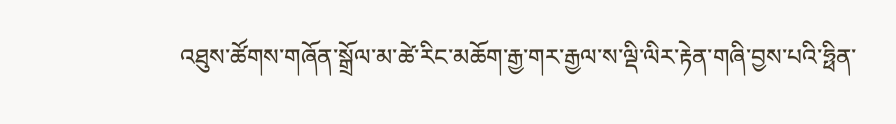འཐུས་ཚོགས་གཞོན་སྒྲོལ་མ་ཚེ་རིང་མཆོག་རྒྱ་གར་རྒྱལ་ས་ལྡི་ལིར་རྟེན་གཞི་བྱས་པའི་ཧྥིན་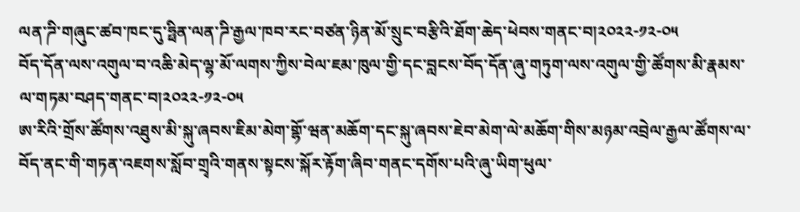ལན་ཌི་གཞུང་ཚབ་ཁང་དུ་ཧྥིན་ལན་ཌི་རྒྱལ་ཁབ་རང་བཙན་ཉིན་མོ་སྲུང་བརྩིའི་ཐོག་ཆེད་ཕེབས་གནང་བ།༢༠༢༢-༡༢-༠༥
བོད་དོན་ལས་འགུལ་བ་འཆི་མེད་ལྷ་མོ་ལགས་ཀྱིས་བེལ་ཇམ་ཁུལ་གྱི་དང་བླངས་བོད་དོན་ཞུ་གཏུག་ལས་འགུལ་གྱི་ཚོགས་མི་རྣམས་ལ་གཏམ་བཤད་གནང་བ།༢༠༢༢-༡༢-༠༥
ཨ་རིའི་གྲོས་ཚོགས་འཐུས་མི་སྐུ་ཞབས་ཇིམ་མེག་གྷོ་ཝན་མཆོག་དང་སྐུ་ཞབས་ཇེབ་མེག་ལེ་མཆོག་གིས་མཉམ་འབྲེལ་རྒྱལ་ཚོགས་ལ་བོད་ནང་གི་གཏན་འཇགས་སློབ་གྲྭའི་གནས་སྟངས་སྐོར་རྟོག་ཞིབ་གནང་དགོས་པའི་ཞུ་ཡིག་ཕུལ་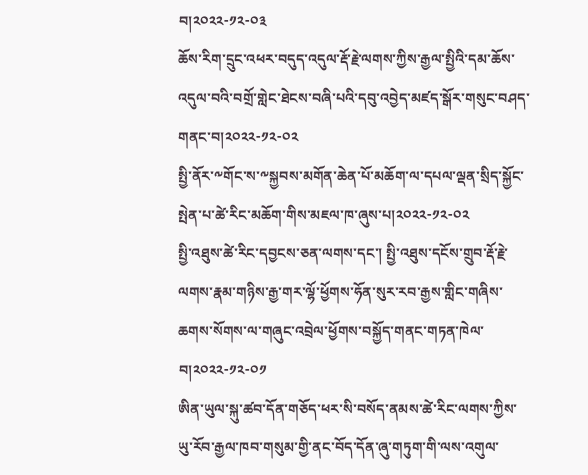བ།༢༠༢༢-༡༢-༠༣
ཆོས་རིག་དྲུང་འཕར་བདུད་འདུལ་རྡོ་རྗེ་ལགས་ཀྱིས་རྒྱལ་སྤྱིའི་དམ་ཆོས་འདུལ་བའི་བགྲོ་གླེང་ཐེངས་བཞི་པའི་དབུ་འབྱེད་མཛད་སྒོར་གསུང་བཤད་གནང་བ།༢༠༢༢-༡༢-༠༢
སྤྱི་ནོར་༸གོང་ས་༸སྐྱབས་མགོན་ཆེན་པོ་མཆོག་ལ་དཔལ་ལྡན་སྲིད་སྐྱོང་སྤེན་པ་ཚེ་རིང་མཆོག་གིས་མཇལ་ཁ་ཞུས་པ།༢༠༢༢-༡༢-༠༢
སྤྱི་འཐུས་ཚེ་རིང་དབྱངས་ཅན་ལགས་དང་། སྤྱི་འཐུས་དངོས་གྲུབ་རྡོ་རྗེ་ལགས་རྣམ་གཉིས་རྒྱ་གར་ལྷོ་ཕྱོགས་ཧོན་སུར་རབ་རྒྱས་གླིང་གཞིས་ཆགས་སོགས་ལ་གཞུང་འབྲེལ་ཕྱོགས་བསྐྱོད་གནང་གཏན་ཁེལ་བ།༢༠༢༢-༡༢-༠༡
ཨིན་ཡུལ་སྐུ་ཚབ་དོན་གཅོད་ཕར་སི་བསོད་ནམས་ཚེ་རིང་ལགས་ཀྱིས་ཡུ་རོབ་རྒྱལ་ཁབ་གསུམ་གྱི་ནང་བོད་དོན་ཞུ་གཏུག་གི་ལས་འགུལ་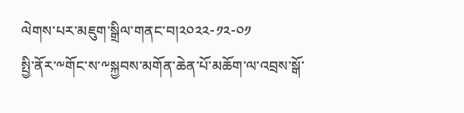ལེགས་པར་མཇུག་སྒྲིལ་གནང་བ།༢༠༢༢-༡༢-༠༡
སྤྱི་ནོར་༸གོང་ས་༸སྐྱབས་མགོན་ཆེན་པོ་མཆོག་ལ་འབྲས་སྒོ་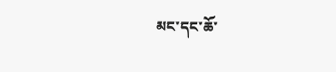མང་དང་ཆོ་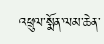འཕྲུལ་སྨོན་ལམ་ཆེན་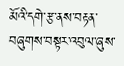མོའི་དགེ་རྩ་ནས་བརྟན་བཞུགས་བསྟར་འབུལ་ཞུས་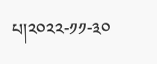པ།༢༠༢༢-༡༡-༣༠